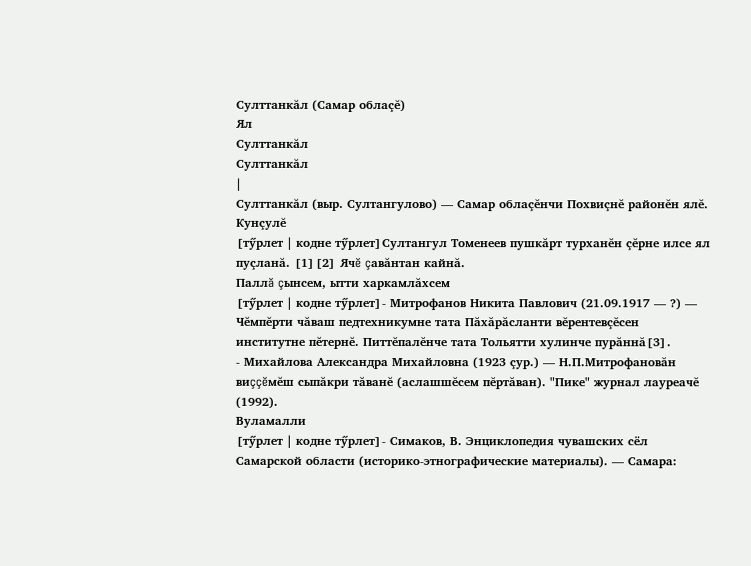Султтанкăл (Самар облаçĕ)
Ял
Султтанкăл
Султтанкăл
|
Султтанкăл (выр. Султангулово) — Самар облаçĕнчи Похвиçнĕ районĕн ялĕ.
Кунçулĕ
[тӳрлет | кодне тӳрлет]Султангул Томенеев пушкăрт турханĕн çĕрне илсе ял пуçланă. [1][2] Ячĕ çавăнтан кайнă.
Паллă çынсем, ытти харкамлăхсем
[тӳрлет | кодне тӳрлет]- Митрофанов Никита Павлович (21.09.1917 — ?) — Чĕмпĕрти чăваш педтехникумне тата Пăхăрăсланти вĕрентевçĕсен институтне пĕтернĕ. Питтĕпалĕнче тата Тольятти хулинче пурăннă[3].
- Михайлова Александра Михайловна (1923 çур.) — Н.П.Митрофановăн виççĕмĕш сыпăкри тăванĕ (аслашшĕсем пĕртăван). "Пике" журнал лауреачĕ (1992).
Вуламалли
[тӳрлет | кодне тӳрлет]- Симаков, В. Энциклопедия чувашских сёл Самарской области (историко-этнографические материалы). — Самара: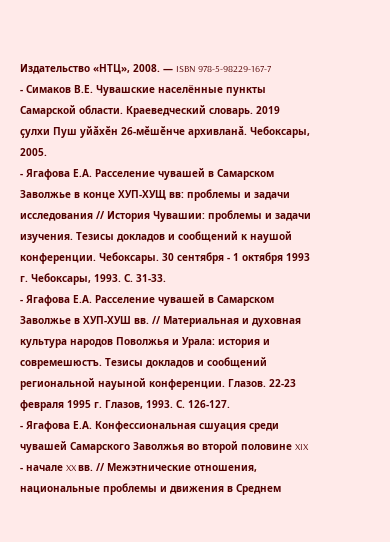Издательство «НТЦ», 2008. — ISBN 978-5-98229-167-7
- Симаков В.Е. Чувашские населённые пункты Самарской области. Краеведческий словарь. 2019 ҫулхи Пуш уйӑхӗн 26-мӗшӗнче архивланӑ. Чебоксары, 2005.
- Ягафова Е.А. Расселение чувашей в Самарском Заволжье в конце ХУП-ХУЩ вв: проблемы и задачи исследования // История Чувашии: проблемы и задачи изучения. Тезисы докладов и сообщений к наушой конференции. Чебоксары. 30 сентября - 1 октября 1993 г. Чебоксары, 1993. С. 31-33.
- Ягафова Е.А. Расселение чувашей в Самарском Заволжье в ХУП-ХУШ вв. // Материальная и духовная культура народов Поволжья и Урала: история и совремешюстъ. Тезисы докладов и сообщений региональной науыной конференции. Глазов. 22-23 февраля 1995 г. Глазов, 1993. С. 126-127.
- Ягафова Е.А. Конфессиональная сшуация среди чувашей Самарского Заволжья во второй половине XIX - начале XX вв. // Межэтнические отношения, национальные проблемы и движения в Среднем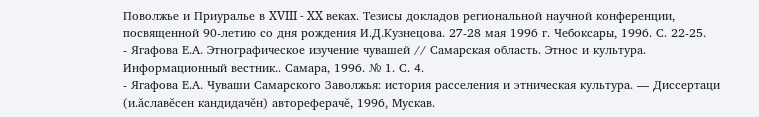Поволжье и Приуралье в XVIII - XX веках. Тезисы докладов региональной научной конференции, посвященной 90-летию со дня рождения И.Д.Кузнецова. 27-28 мая 1996 г. Чебоксары, 1996. С. 22-25.
- Ягафова Е.А. Этнографическое изучение чувашей // Самарская область. Этнос и культура. Информационный вестник.. Самара, 1996. № 1. С. 4.
- Ягафова Е.А. Чуваши Самарского Заволжья: история расселения и этническая культура. — Диссертаци (и.ăславĕсен кандидачĕн) автореферачĕ, 1996, Мускав.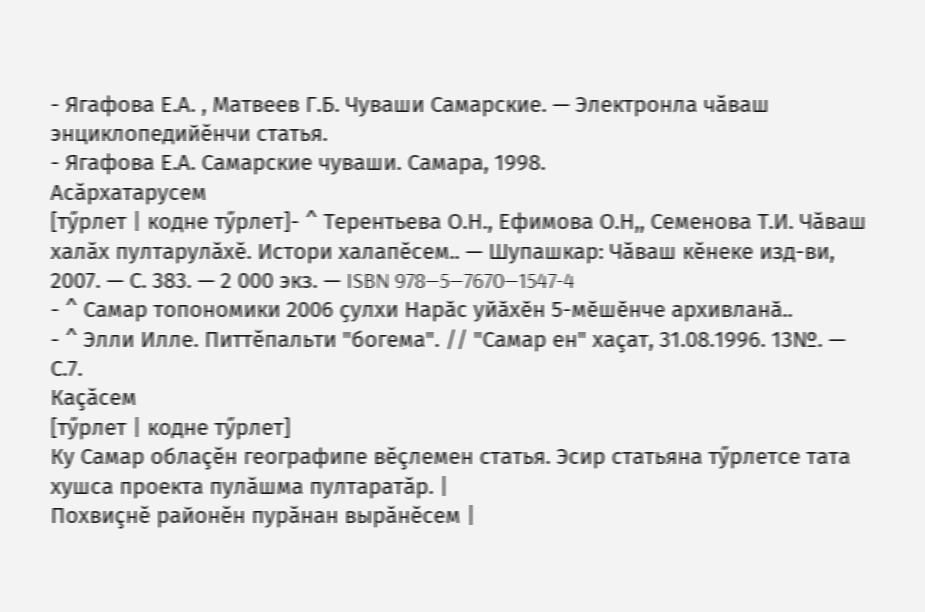- Ягафова Е.А. , Матвеев Г.Б. Чуваши Самарские. — Электронла чăваш энциклопедийĕнчи статья.
- Ягафова Е.А. Самарские чуваши. Самара, 1998.
Асăрхатарусем
[тӳрлет | кодне тӳрлет]- ^ Терентьева О.Н., Ефимова О.Н,, Семенова Т.И. Чăваш халăх пултарулăхĕ. Истори халапĕсем.. — Шупашкар: Чăваш кĕнеке изд-ви, 2007. — С. 383. — 2 000 экз. — ISBN 978—5—7670—1547-4
- ^ Самар топономики 2006 ҫулхи Нарӑс уйӑхӗн 5-мӗшӗнче архивланӑ..
- ^ Элли Илле. Питтĕпальти "богема". // "Самар ен" хаçат, 31.08.1996. 13№. — С.7.
Каçăсем
[тӳрлет | кодне тӳрлет]
Ку Самар облаçĕн географипе вĕçлемен статья. Эсир статьяна тӳрлетсе тата хушса проекта пулăшма пултаратăр. |
Похвиçнĕ районĕн пурăнан вырăнĕсем |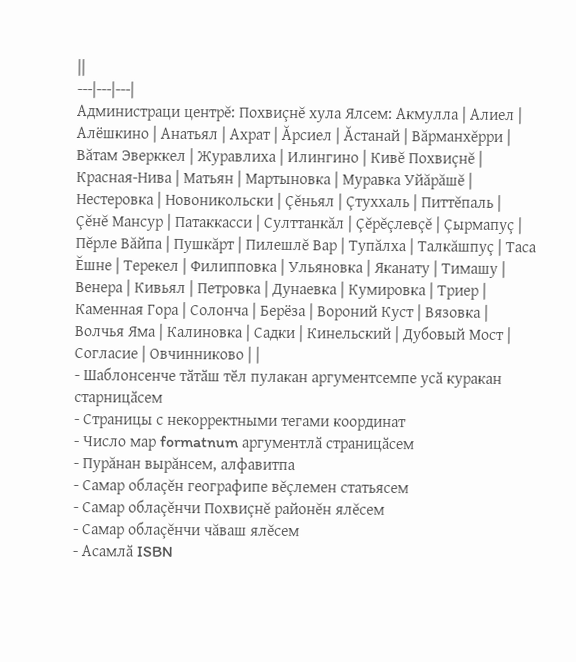||
---|---|---|
Администраци центрĕ: Похвиçнĕ хула Ялсем: Акмулла | Алиел | Алёшкино | Анатьял | Ахрат | Ăрсиел | Ăстанай | Вăрманхĕрри | Вăтам Эверккел | Журавлиха | Илингино | Кивĕ Похвиçнĕ | Красная-Нива | Матьян | Мартыновка | Муравка Уйăрăшĕ | Нестеровка | Новоникольски | Çĕньял | Çтуххаль | Питтĕпаль | Çĕнĕ Мансур | Патаккасси | Султтанкăл | Çĕрĕçлевçĕ | Çырмапуç | Пĕрле Вăйпа | Пушкăрт | Пилешлĕ Вар | Тупăлха | Талкăшпуç | Таса Ĕшне | Терекел | Филипповка | Ульяновка | Яканату | Тимашу | Венера | Кивьял | Петровка | Дунаевка | Кумировка | Триер | Каменная Гора | Солонча | Берёза | Вороний Куст | Вязовка | Волчья Яма | Калиновка | Садки | Кинельский | Дубовый Мост | Согласие | Овчинниково | |
- Шаблонсенче тӑтӑш тӗл пулакан аргументсемпе усӑ куракан старницӑсем
- Страницы с некорректными тегами координат
- Число мар formatnum аргументлӑ страницӑсем
- Пурăнан вырăнсем, алфавитпа
- Самар облаçĕн географипе вĕçлемен статьясем
- Самар облаçĕнчи Похвиçнĕ районĕн ялĕсем
- Самар облаçĕнчи чăваш ялĕсем
- Асамлӑ ISBN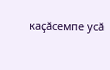каҫӑсемпе усӑ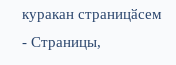куракан страницӑсем
- Страницы,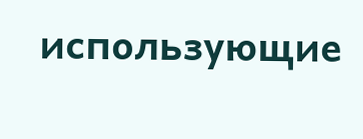использующие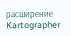расширение Kartographer